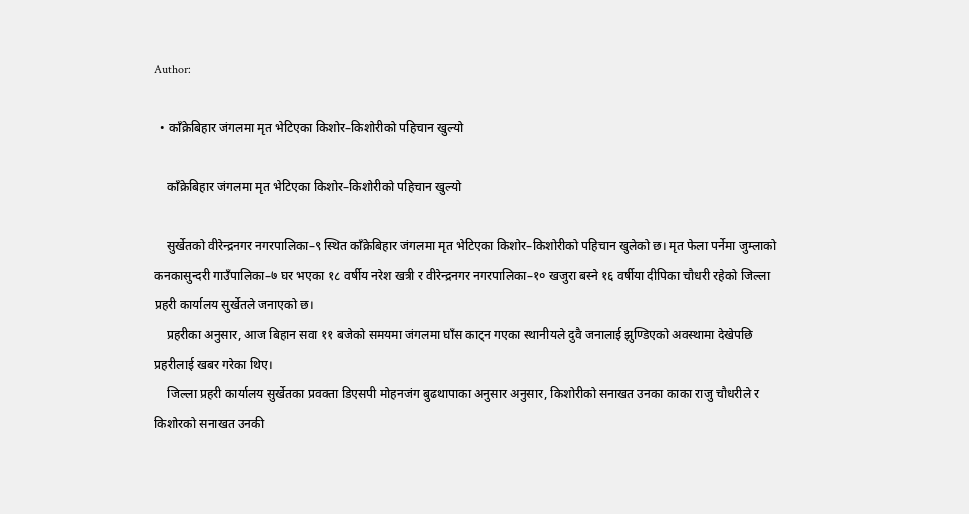Author:

  • काँक्रेबिहार जंगलमा मृत भेटिएका किशोर–किशोरीको पहिचान खुल्यो

    काँक्रेबिहार जंगलमा मृत भेटिएका किशोर–किशोरीको पहिचान खुल्यो

    सुर्खेतको वीरेन्द्रनगर नगरपालिका–९ स्थित काँक्रेबिहार जंगलमा मृत भेटिएका किशोर–किशोरीको पहिचान खुलेको छ। मृत फेला पर्नेमा जुम्लाको कनकासुन्दरी गाउँपालिका–७ घर भएका १८ वर्षीय नरेश खत्री र वीरेन्द्रनगर नगरपालिका–१० खजुरा बस्ने १६ वर्षीया दीपिका चौधरी रहेको जिल्ला प्रहरी कार्यालय सुर्खेतले जनाएको छ।
    प्रहरीका अनुसार, आज बिहान सवा ११ बजेको समयमा जंगलमा घाँस काट्न गएका स्थानीयले दुवै जनालाई झुण्डिएको अवस्थामा देखेपछि प्रहरीलाई खबर गरेका थिए।
    जिल्ला प्रहरी कार्यालय सुर्खेतका प्रवक्ता डिएसपी मोहनजंग बुढथापाका अनुसार अनुसार, किशोरीको सनाखत उनका काका राजु चौधरीले र किशोरको सनाखत उनकी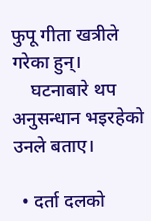फुपू गीता खत्रीले गरेका हुन्।
    घटनाबारे थप अनुसन्धान भइरहेको उनले बताए।

  • दर्ता दलको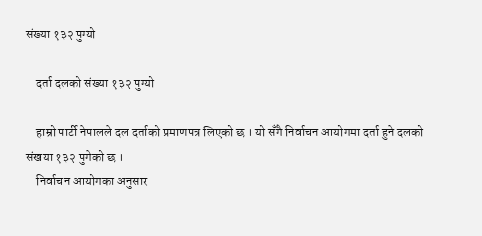संख्या १३२ पुग्यो

    दर्ता दलको संख्या १३२ पुग्यो

    हाम्रो पार्टी नेपालले दल दर्ताको प्रमाणपत्र लिएको छ । यो सँगै निर्वाचन आयोगमा दर्ता हुने दलको संखया १३२ पुगेको छ ।
    निर्वाचन आयोगका अनुसार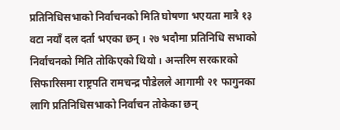प्रतिनिधिसभाको निर्वाचनको मिति घोषणा भएयता मात्रै १३ वटा नयाँ दल दर्ता भएका छन् । २७ भदौमा प्रतिनिधि सभाको निर्वाचनको मिति तोकिएको थियो । अन्तरिम सरकारको सिफारिसमा राष्ट्रपति रामचन्द्र पौडेलले आगामी २१ फागुनका लागि प्रतिनिधिसभाको निर्वाचन तोकेका छन्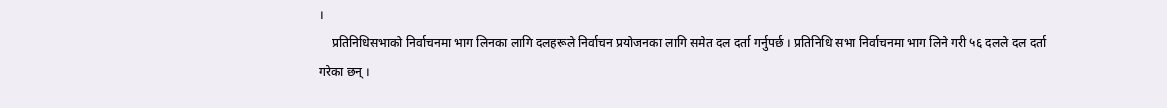।
    प्रतिनिधिसभाको निर्वाचनमा भाग लिनका लागि दलहरूले निर्वाचन प्रयोजनका लागि समेत दल दर्ता गर्नुपर्छ । प्रतिनिधि सभा निर्वाचनमा भाग लिने गरी ५६ दलले दल दर्ता गरेका छन् ।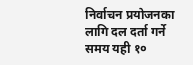निर्वाचन प्रयोजनका लागि दल दर्ता गर्ने समय यही १०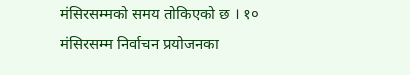मंसिरसम्मको समय तोकिएको छ । १० मंसिरसम्म निर्वाचन प्रयोजनका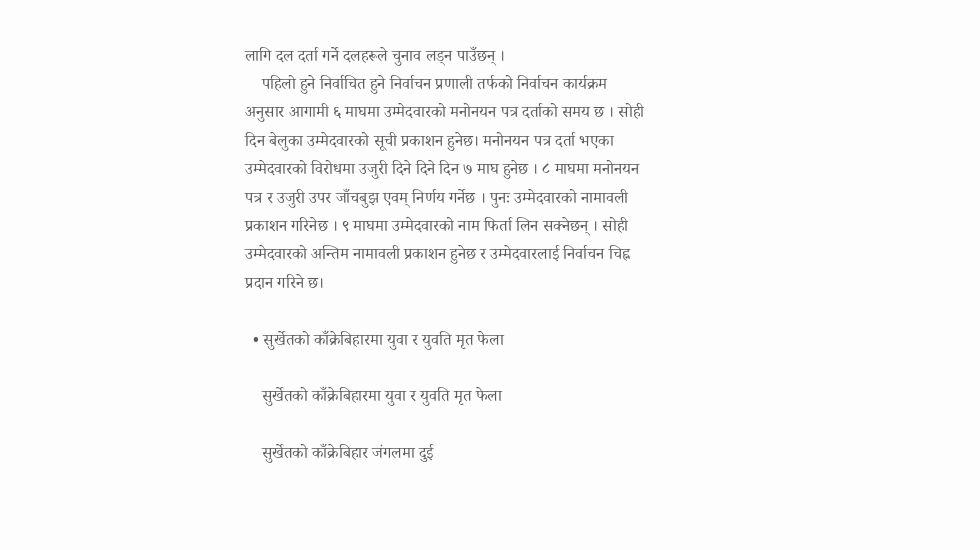लागि दल दर्ता गर्ने दलहरूले चुनाव लड्न पाउँछन् ।
    पहिलो हुने निर्वाचित हुने निर्वाचन प्रणाली तर्फको निर्वाचन कार्यक्रम अनुसार आगामी ६ माघमा उम्मेदवारको मनोनयन पत्र दर्ताको समय छ । सोही दिन बेलुका उम्मेदवारको सूची प्रकाशन हुनेछ। मनोनयन पत्र दर्ता भएका उम्मेदवारको विरोधमा उजुरी दिने दिने दिन ७ माघ हुनेछ । ८ माघमा मनोनयन पत्र र उजुरी उपर जाँचबुझ एवम् निर्णय गर्नेछ । पुनः उम्मेदवारको नामावली प्रकाशन गरिनेछ । ९ माघमा उम्मेदवारको नाम फिर्ता लिन सक्नेछन् । सोही उम्मेदवारको अन्तिम नामावली प्रकाशन हुनेछ र उम्मेदवारलाई निर्वाचन चिह्न प्रदान गरिने छ।

  • सुर्खेतको काँक्रेबिहारमा युवा र युवति मृत फेला

    सुर्खेतको काँक्रेबिहारमा युवा र युवति मृत फेला

    सुर्खेतको काँक्रेबिहार जंगलमा दुई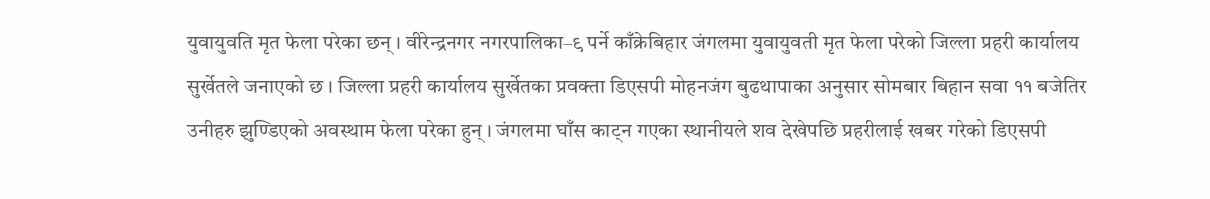युवायुवति मृत फेला परेका छन् । वीरेन्द्रनगर नगरपालिका–९ पर्ने काँक्रेबिहार जंगलमा युवायुवती मृत फेला परेको जिल्ला प्रहरी कार्यालय सुर्खेतले जनाएको छ । जिल्ला प्रहरी कार्यालय सुर्खेतका प्रवक्ता डिएसपी मोहनजंग बुढथापाका अनुसार सोमबार बिहान सवा ११ बजेतिर उनीहरु झुण्डिएको अवस्थाम फेला परेका हुन् । जंगलमा घाँस काट्न गएका स्थानीयले शव देखेपछि प्रहरीलाई खबर गरेको डिएसपी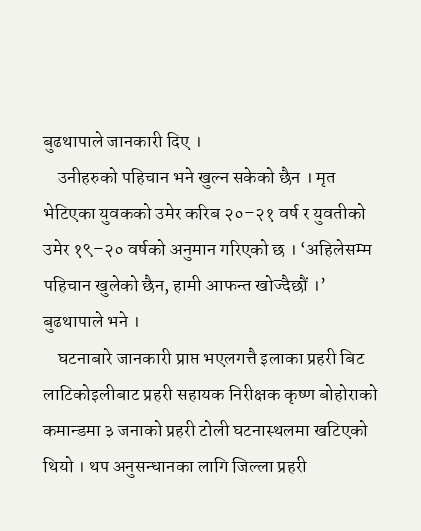बुढथापाले जानकारी दिए ।
    उनीहरुको पहिचान भने खुल्न सकेको छैन । मृत भेटिएका युवकको उमेर करिब २०–२१ वर्ष र युवतीको उमेर १९–२० वर्षको अनुमान गरिएको छ । ‘अहिलेसम्म पहिचान खुलेको छैन, हामी आफन्त खोज्दैछौं ।’ बुढथापाले भने ।
    घटनाबारे जानकारी प्राप्त भएलगत्तै इलाका प्रहरी बिट लाटिकोइलीबाट प्रहरी सहायक निरीक्षक कृष्ण बोहोराको कमान्डमा ३ जनाको प्रहरी टोली घटनास्थलमा खटिएको थियो । थप अनुसन्धानका लागि जिल्ला प्रहरी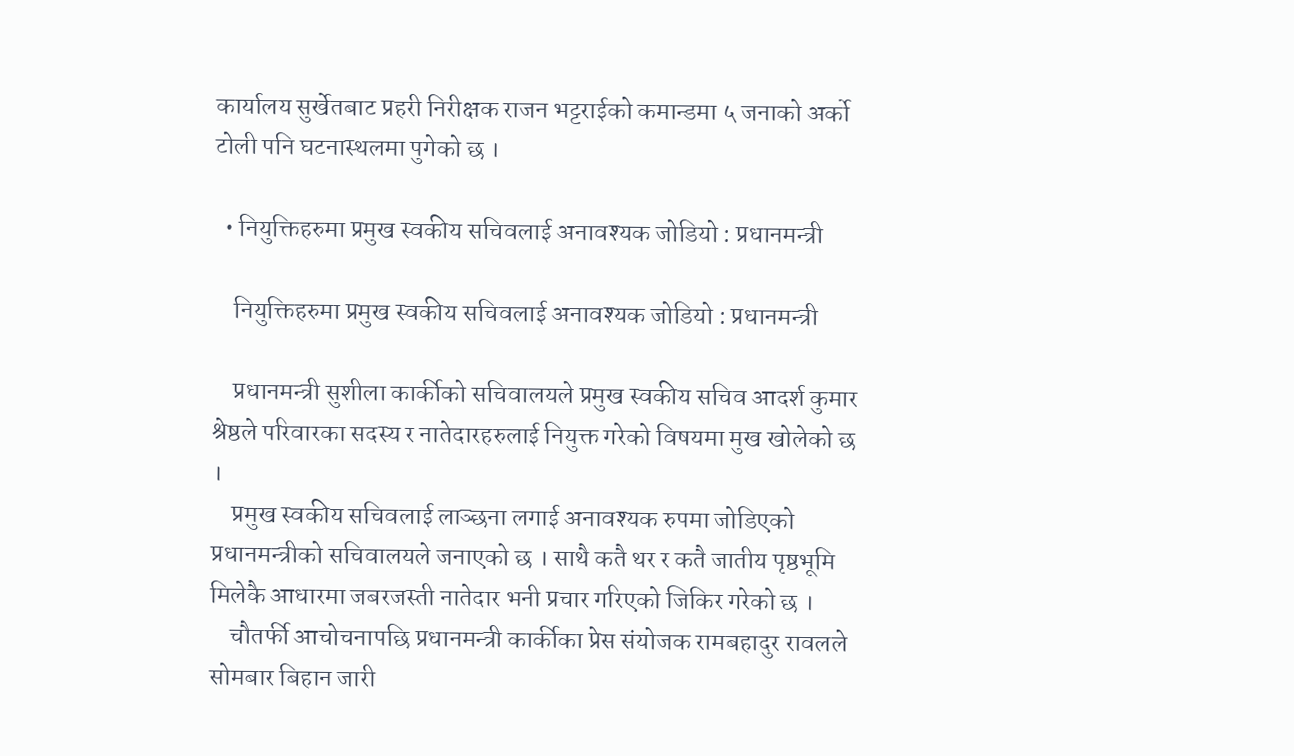कार्यालय सुर्खेतबाट प्रहरी निरीक्षक राजन भट्टराईको कमान्डमा ५ जनाको अर्को टोली पनि घटनास्थलमा पुगेको छ ।

  • नियुक्तिहरुमा प्रमुख स्वकीय सचिवलाई अनावश्यक जोडियो : प्रधानमन्त्री

    नियुक्तिहरुमा प्रमुख स्वकीय सचिवलाई अनावश्यक जोडियो : प्रधानमन्त्री

    प्रधानमन्त्री सुशीला कार्कीको सचिवालयले प्रमुख स्वकीय सचिव आदर्श कुमार श्रेष्ठले परिवारका सदस्य र नातेदारहरुलाई नियुक्त गरेको विषयमा मुख खोलेको छ ।
    प्रमुख स्वकीय सचिवलाई लाञ्छना लगाई अनावश्यक रुपमा जोडिएको प्रधानमन्त्रीको सचिवालयले जनाएको छ । साथै कतै थर र कतै जातीय पृष्ठभूमि मिलेकै आधारमा जबरजस्ती नातेदार भनी प्रचार गरिएको जिकिर गरेको छ ।
    चौतर्फी आचोचनापछि प्रधानमन्त्री कार्कीका प्रेस संयोजक रामबहादुर रावलले सोमबार बिहान जारी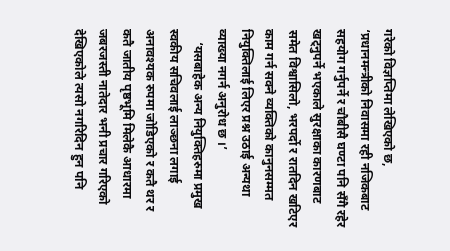गरेको विज्ञप्तिमा लेखिएको छ, ‘प्रधानमन्त्रीको निवासमा रही नजिकबाट सहयोग गर्नुपर्ने र चौबीसै घण्टा पनि सँगै रहेर खट्नुपर्ने भएकाले सुरक्षाका कारणबाट समेत विश्वासिलो, भरपर्दो र रातदिन खटिएर काम गर्न सक्ने व्यक्तिको कानुनसम्मत नियुक्तिलाई लिएर प्रश्न उठाई अन्यथा व्याख्या नगर्न अनुरोध छ ।’
    ‘यसबाहेक अन्य नियुक्तिहरुमा प्रमुख स्वकीय सचिवलाई लाञ्छना लगाई अनावश्यक रुपमा जोडिएको र कतै थर र कतै जातीय पृष्ठभूमि मिलेकै आधारमा जबरजस्ती नातेदार भनी प्रचार गरिएको देखिएकोले त्यसो नगरिदिन हुन पनि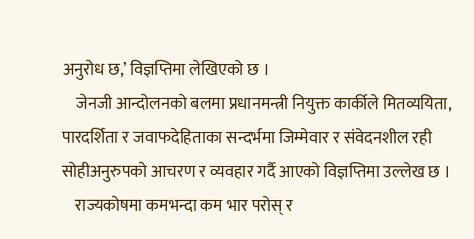अनुरोध छ,’ विज्ञप्तिमा लेखिएको छ ।
    जेनजी आन्दोलनको बलमा प्रधानमन्त्री नियुक्त कार्कीले मितव्ययिता, पारदर्शिता र जवाफदेहिताका सन्दर्भमा जिम्मेवार र संवेदनशील रही सोहीअनुरुपको आचरण र व्यवहार गर्दै आएको विज्ञप्तिमा उल्लेख छ ।
    राज्यकोषमा कमभन्दा कम भार परोस् र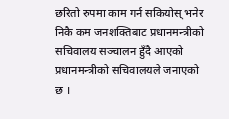छरितो रुपमा काम गर्न सकियोस् भनेर निकै कम जनशक्तिबाट प्रधानमन्त्रीको सचिवालय सञ्चालन हुँदै आएको प्रधानमन्त्रीको सचिवालयले जनाएको छ ।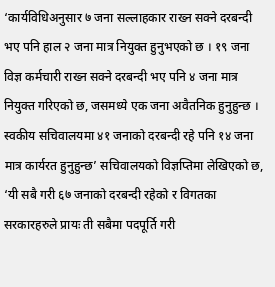‘कार्यविधिअनुसार ७ जना सल्लाहकार राख्न सक्ने दरबन्दी भए पनि हाल २ जना मात्र नियुक्त हुनुभएको छ । १९ जना विज्ञ कर्मचारी राख्न सक्ने दरबन्दी भए पनि ४ जना मात्र नियुक्त गरिएको छ, जसमध्ये एक जना अवैतनिक हुनुहुन्छ । स्वकीय सचिवालयमा ४१ जनाको दरबन्दी रहे पनि १४ जना मात्र कार्यरत हुनुहुन्छ’ सचिवालयको विज्ञप्तिमा लेखिएको छ, ‘यी सबै गरी ६७ जनाको दरबन्दी रहेको र विगतका सरकारहरुले प्रायः ती सबैमा पदपूर्ति गरी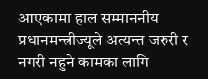आएकामा हाल सम्माननीय प्रधानमन्त्रीज्यूले अत्यन्त जरुरी र नगरी नहुने कामका लागि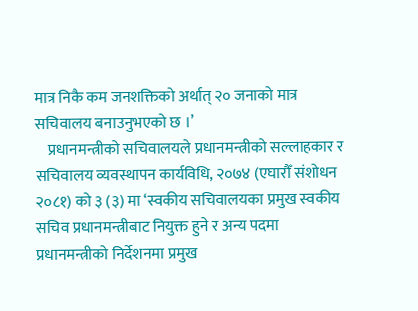मात्र निकै कम जनशक्तिको अर्थात् २० जनाको मात्र सचिवालय बनाउनुभएको छ ।’
    प्रधानमन्त्रीको सचिवालयले प्रधानमन्त्रीको सल्लाहकार र सचिवालय व्यवस्थापन कार्यविधि, २०७४ (एघारौँ संशोधन २०८१) को ३ (३) मा ‘स्वकीय सचिवालयका प्रमुख स्वकीय सचिव प्रधानमन्त्रीबाट नियुक्त हुने र अन्य पदमा प्रधानमन्त्रीको निर्देशनमा प्रमुख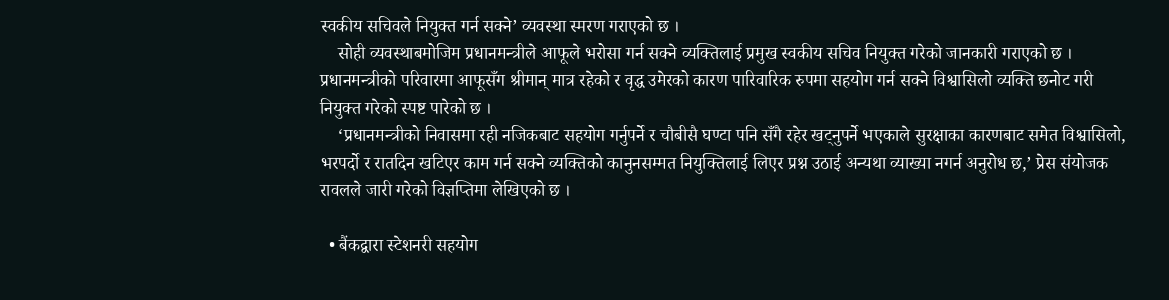स्वकीय सचिवले नियुक्त गर्न सक्ने’ व्यवस्था स्मरण गराएको छ ।
    सोही व्यवस्थाबमोजिम प्रधानमन्त्रीले आफूले भरोसा गर्न सक्ने व्यक्तिलाई प्रमुख स्वकीय सचिव नियुक्त गरेको जानकारी गराएको छ । प्रधानमन्त्रीको परिवारमा आफूसँग श्रीमान् मात्र रहेको र वृद्ध उमेरको कारण पारिवारिक रुपमा सहयोग गर्न सक्ने विश्वासिलो व्यक्ति छनोट गरी नियुक्त गरेको स्पष्ट पारेको छ ।
    ‘प्रधानमन्त्रीको निवासमा रही नजिकबाट सहयोग गर्नुपर्ने र चौबीसै घण्टा पनि सँगै रहेर खट्नुपर्ने भएकाले सुरक्षाका कारणबाट समेत विश्वासिलो, भरपर्दो र रातदिन खटिएर काम गर्न सक्ने व्यक्तिको कानुनसम्मत नियुक्तिलाई लिएर प्रश्न उठाई अन्यथा व्याख्या नगर्न अनुरोध छ,’ प्रेस संयोजक रावलले जारी गरेको विज्ञप्तिमा लेखिएको छ ।

  • बैंकद्वारा स्टेशनरी सहयोग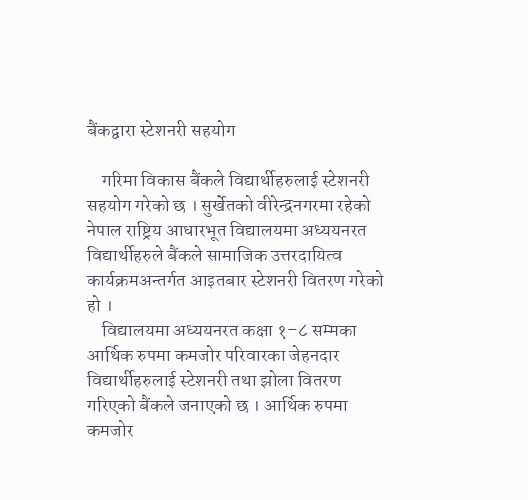बैंकद्वारा स्टेशनरी सहयोग

    गरिमा विकास बैंकले विद्यार्थीहरुलाई स्टेशनरी सहयोग गरेको छ । सुर्खेतको वीरेन्द्रनगरमा रहेको नेपाल राष्ट्रिय आधारभूत विद्यालयमा अध्ययनरत विद्यार्थीहरुले बैंकले सामाजिक उत्तरदायित्व कार्यक्रमअन्तर्गत आइतबार स्टेशनरी वितरण गरेको हो ।
    विद्यालयमा अध्ययनरत कक्षा १–८ सम्मका आर्थिक रुपमा कमजोर परिवारका जेहनदार विद्यार्थीहरुलाई स्टेशनरी तथा झोला वितरण गरिएको बैंकले जनाएको छ । आर्थिक रुपमा कमजोर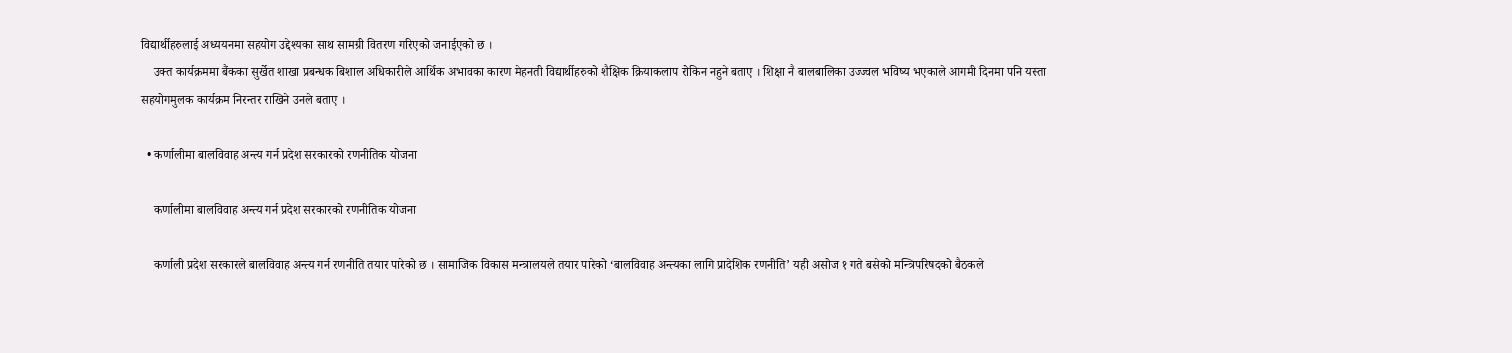विद्यार्थीहरुलाई अध्ययनमा सहयोग उद्देश्यका साथ सामग्री वितरण गरिएको जनाईएको छ ।
    उक्त कार्यक्रममा बैंकका सुर्खेत शाखा प्रबन्धक बिशाल अधिकारीले आर्थिक अभावका कारण मेहनती विद्यार्थीहरुको शैक्षिक क्रियाकलाप रोकिन नहुने बताए । शिक्षा नै बालबालिका उज्ज्वल भविष्य भएकाले आगमी दिनमा पनि यस्ता सहयोगमुलक कार्यक्रम निरन्तर राखिने उनले बताए ।

  • कर्णालीमा बालविवाह अन्त्य गर्न प्रदेश सरकारको रणनीतिक योजना

    कर्णालीमा बालविवाह अन्त्य गर्न प्रदेश सरकारको रणनीतिक योजना

    कर्णाली प्रदेश सरकारले बालविवाह अन्त्य गर्न रणनीति तयार पारेको छ । सामाजिक विकास मन्त्रालयले तयार पारेको ‘बालविवाह अन्त्यका लागि प्रादेशिक रणनीति’ यही असोज १ गते बसेको मन्त्रिपरिषदको बैठकले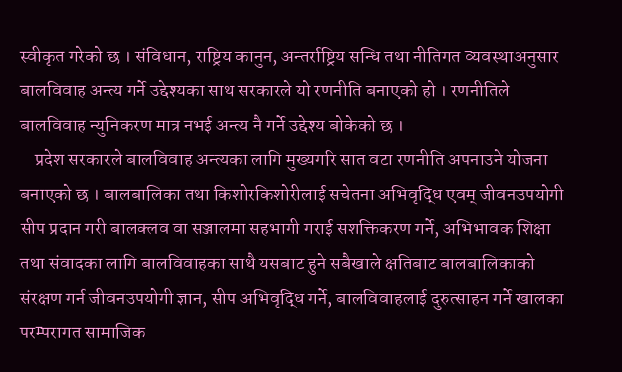स्वीकृत गरेको छ । संविधान, राष्ट्रिय कानुन, अन्तर्राष्ट्रिय सन्धि तथा नीतिगत व्यवस्थाअनुसार बालविवाह अन्त्य गर्ने उद्देश्यका साथ सरकारले यो रणनीति बनाएको हो । रणनीतिले बालविवाह न्युनिकरण मात्र नभई अन्त्य नै गर्ने उद्देश्य बोकेको छ ।
    प्रदेश सरकारले बालविवाह अन्त्यका लागि मुख्यगरि सात वटा रणनीति अपनाउने योजना बनाएको छ । बालबालिका तथा किशोरकिशोरीलाई सचेतना अभिवृद्धि एवम् जीवनउपयोगी सीप प्रदान गरी बालक्लव वा सञ्जालमा सहभागी गराई सशक्तिकरण गर्ने, अभिभावक शिक्षा तथा संवादका लागि बालविवाहका साथै यसबाट हुने सबैखाले क्षतिबाट बालबालिकाको संरक्षण गर्न जीवनउपयोगी ज्ञान, सीप अभिवृद्धि गर्ने, बालविवाहलाई दुरुत्साहन गर्ने खालका परम्परागत सामाजिक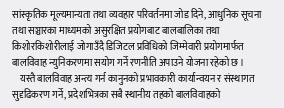सांस्कृतिक मूल्यमान्यता तथा व्यवहार परिवर्तनमा जोड दिने, आधुनिक सूचना तथा सञ्चारका माध्यमको असुरक्षित प्रयोगबाट बालबालिका तथा किशोरकिशोरीलाई जोगाउँदै डिजिटल प्रविधिको जिम्मेवारी प्रयोगमार्फत बालविवाह न्युनिकरणमा सयोग गर्ने रणनीति अपाउने योजना रहेको छ ।
    यस्तै बालविवाह अन्त्य गर्न कानुनको प्रभावकारी कार्यान्वयन र संस्थागत सुदृढिकरण गर्ने, प्रदेशभित्रका सबै स्थानीय तहको बालविवाहको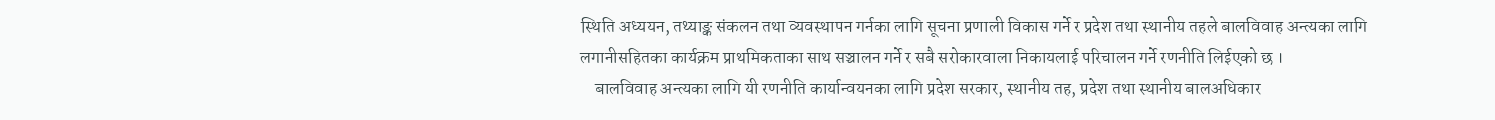स्थिति अध्ययन, तथ्याङ्क संकलन तथा व्यवस्थापन गर्नका लागि सूचना प्रणाली विकास गर्ने र प्रदेश तथा स्थानीय तहले बालविवाह अन्त्यका लागि लगानीसहितका कार्यक्रम प्राथमिकताका साथ सञ्चालन गर्ने र सबै सरोकारवाला निकायलाई परिचालन गर्ने रणनीति लिईएको छ ।
    बालविवाह अन्त्यका लागि यी रणनीति कार्यान्वयनका लागि प्रदेश सरकार, स्थानीय तह, प्रदेश तथा स्थानीय बालअधिकार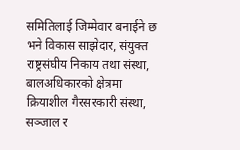समितिलाई जिम्मेवार बनाईने छ भने विकास साझेदार, संयुक्त राष्ट्रसंघीय निकाय तथा संस्था, बालअधिकारको क्षेत्रमा क्रियाशील गैरसरकारी संस्था, सञ्जाल र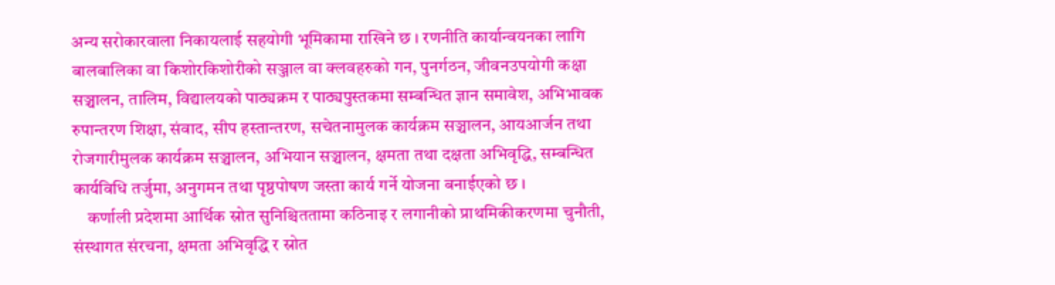अन्य सरोकारवाला निकायलाई सहयोगी भूमिकामा राखिने छ । रणनीति कार्यान्वयनका लागि बालबालिका वा किशोरकिशोरीको सञ्जाल वा क्लवहरुको गन, पुनर्गठन, जीवनउपयोगी कक्षा सञ्चालन, तालिम, विद्यालयको पाठ्यक्रम र पाठ्यपुस्तकमा सम्बन्धित ज्ञान समावेश, अभिभावक रुपान्तरण शिक्षा, संवाद, सीप हस्तान्तरण, सचेतनामुलक कार्यक्रम सञ्चालन, आयआर्जन तथा रोजगारीमुलक कार्यक्रम सञ्चालन, अभियान सञ्चालन, क्षमता तथा दक्षता अभिवृद्धि, सम्बन्धित कार्यविधि तर्जुमा, अनुगमन तथा पृष्ठपोषण जस्ता कार्य गर्ने योजना बनाईएको छ ।
    कर्णाली प्रदेशमा आर्थिक स्रोत सुनिश्चिततामा कठिनाइ र लगानीको प्राथमिकीकरणमा चुनौती, संस्थागत संरचना, क्षमता अभिवृद्धि र स्रोत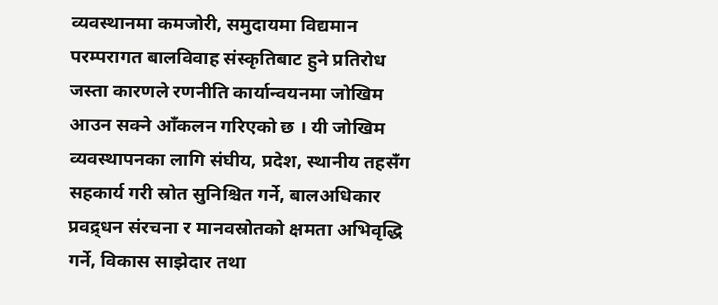व्यवस्थानमा कमजोरी, समुदायमा विद्यमान परम्परागत बालविवाह संस्कृतिबाट हुने प्रतिरोध जस्ता कारणले रणनीति कार्यान्वयनमा जोखिम आउन सक्ने आँकलन गरिएको छ । यी जोखिम व्यवस्थापनका लागि संघीय, प्रदेश, स्थानीय तहसँग सहकार्य गरी स्रोत सुनिश्चित गर्ने, बालअधिकार प्रवद्र्धन संरचना र मानवस्रोतको क्षमता अभिवृद्धि गर्ने, विकास साझेदार तथा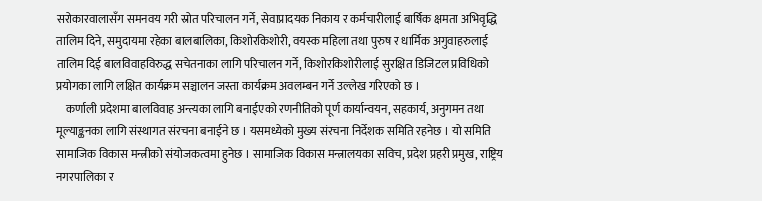सरोकारवालासँग समनवय गरी स्रोत परिचालन गर्ने, सेवाप्रादयक निकाय र कर्मचारीलाई बार्षिक क्षमता अभिवृद्धि तालिम दिने, समुदायमा रहेका बालबालिका, किशोरकिशोरी, वयस्क महिला तथा पुरुष र धार्मिक अगुवाहरुलाई तालिम दिई बालविवाहविरुद्ध सचेतनाका लागि परिचालन गर्ने, किशोरकिशोरीलाई सुरक्षित डिजिटल प्रविधिको प्रयोगका लागि लक्षित कार्यक्रम सञ्चालन जस्ता कार्यक्रम अवलम्बन गर्ने उल्लेख गरिएको छ ।
    कर्णाली प्रदेशमा बालविवाह अन्त्यका लागि बनाईएको रणनीतिको पूर्ण कार्यान्वयन, सहकार्य, अनुगमन तथा मूल्याङ्कनका लागि संस्थागत संरचना बनाईने छ । यसमध्येको मुख्य संरचना निर्देशक समिति रहनेछ । यो समिति सामाजिक विकास मन्त्रीको संयोजकत्वमा हुनेछ । सामाजिक विकास मन्त्रालयका सविच, प्रदेश प्रहरी प्रमुख, राष्ट्रिय नगरपालिका र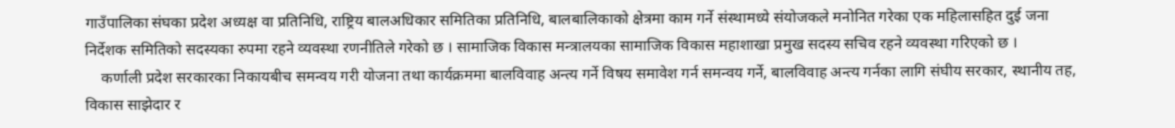गाउँपालिका संघका प्रदेश अध्यक्ष वा प्रतिनिधि, राष्ट्रिय बालअधिकार समितिका प्रतिनिधि, बालबालिकाको क्षेत्रमा काम गर्ने संस्थामध्ये संयोजकले मनोनित गरेका एक महिलासहित दुई जना निर्देशक समितिको सदस्यका रुपमा रहने व्यवस्था रणनीतिले गरेको छ । सामाजिक विकास मन्त्रालयका सामाजिक विकास महाशाखा प्रमुख सदस्य सचिव रहने व्यवस्था गरिएको छ ।
    कर्णाली प्रदेश सरकारका निकायबीच समन्वय गरी योजना तथा कार्यक्रममा बालविवाह अन्त्य गर्ने विषय समावेश गर्न समन्वय गर्ने, बालविवाह अन्त्य गर्नका लागि संघीय सरकार, स्थानीय तह, विकास साझेदार र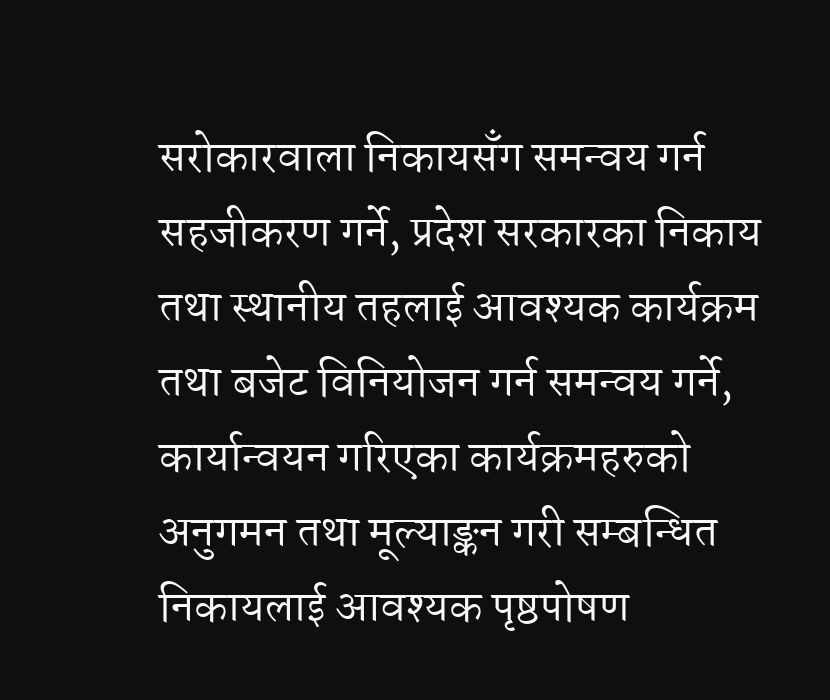सरोकारवाला निकायसँग समन्वय गर्न सहजीकरण गर्ने, प्रदेश सरकारका निकाय तथा स्थानीय तहलाई आवश्यक कार्यक्रम तथा बजेट विनियोजन गर्न समन्वय गर्ने, कार्यान्वयन गरिएका कार्यक्रमहरुको अनुगमन तथा मूल्याङ्कन गरी सम्बन्धित निकायलाई आवश्यक पृष्ठपोषण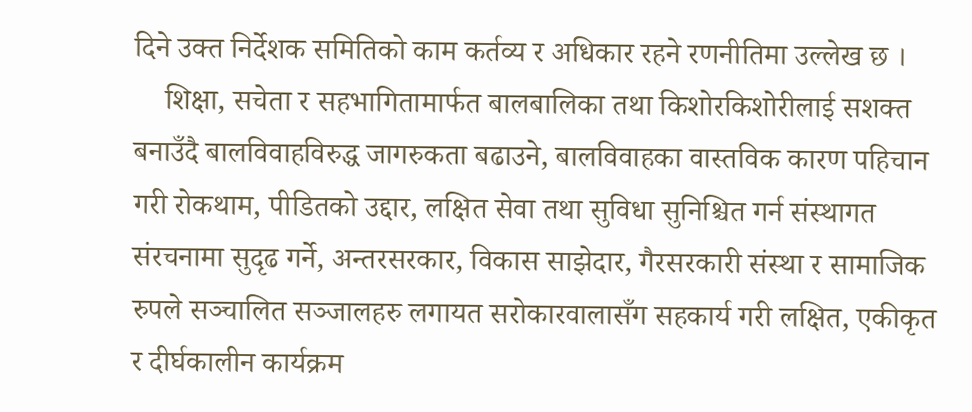दिने उक्त निर्देशक समितिको काम कर्तव्य र अधिकार रहने रणनीतिमा उल्लेख छ ।
    शिक्षा, सचेता र सहभागितामार्फत बालबालिका तथा किशोरकिशोरीलाई सशक्त बनाउँदै बालविवाहविरुद्ध जागरुकता बढाउने, बालविवाहका वास्तविक कारण पहिचान गरी रोकथाम, पीडितको उद्दार, लक्षित सेवा तथा सुविधा सुनिश्चित गर्न संस्थागत संरचनामा सुदृढ गर्ने, अन्तरसरकार, विकास साझेदार, गैरसरकारी संस्था र सामाजिक रुपले सञ्चालित सञ्जालहरु लगायत सरोकारवालासँग सहकार्य गरी लक्षित, एकीकृत र दीर्घकालीन कार्यक्रम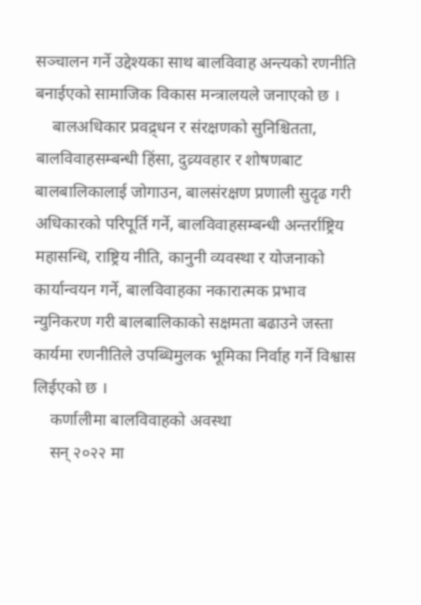सञ्चालन गर्ने उद्देश्यका साथ बालविवाह अन्त्यको रणनीति बनाईएको सामाजिक विकास मन्त्रालयले जनाएको छ ।
    बालअधिकार प्रवद्र्धन र संरक्षणको सुनिश्चितता, बालविवाहसम्बन्धी हिंसा, दुव्र्यवहार र शोषणबाट बालबालिकालाई जोगाउन, बालसंरक्षण प्रणाली सुदृढ गरी अधिकारको परिपूर्ति गर्ने, बालविवाहसम्बन्धी अन्तर्राष्ट्रिय महासन्धि, राष्ट्रिय नीति, कानुनी व्यवस्था र योजनाको कार्यान्वयन गर्ने, बालविवाहका नकारात्मक प्रभाव न्युनिकरण गरी बालबालिकाको सक्षमता बढाउने जस्ता कार्यमा रणनीतिले उपब्धिमुलक भूमिका निर्वाह गर्ने विश्वास लिईएको छ ।
    कर्णालीमा बालविवाहको अवस्था
    सन् २०२२ मा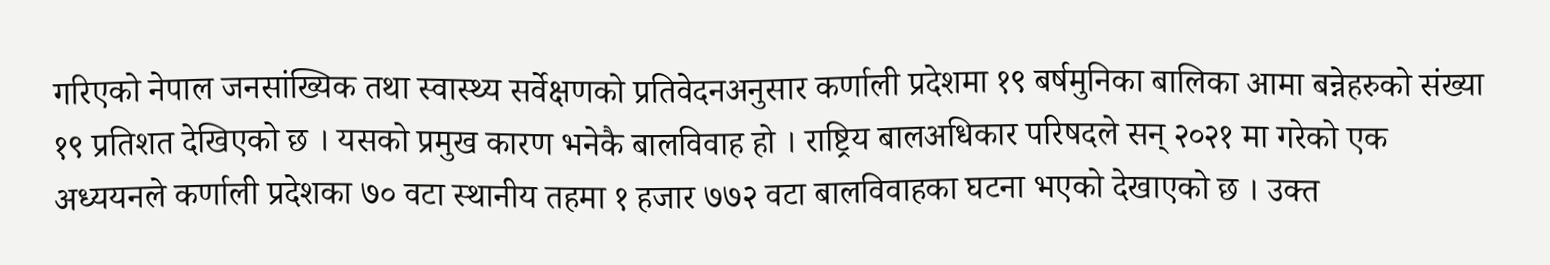गरिएको नेपाल जनसांख्यिक तथा स्वास्थ्य सर्वेक्षणको प्रतिवेदनअनुसार कर्णाली प्रदेशमा १९ बर्षमुनिका बालिका आमा बन्नेहरुको संख्या १९ प्रतिशत देखिएको छ । यसको प्रमुख कारण भनेकै बालविवाह हो । राष्ट्रिय बालअधिकार परिषदले सन् २०२१ मा गरेको एक अध्ययनले कर्णाली प्रदेशका ७० वटा स्थानीय तहमा १ हजार ७७२ वटा बालविवाहका घटना भएको देखाएको छ । उक्त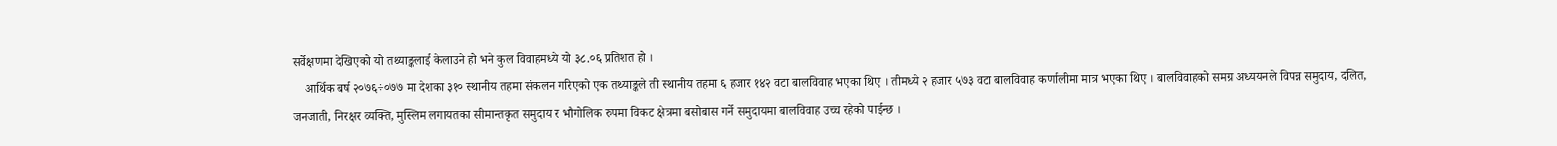सर्वेक्षणमा देखिएको यो तथ्याङ्कलाई केलाउने हो भने कुल विवाहमध्ये यो ३८.०६ प्रतिशत हो ।
    आर्थिक बर्ष २०७६÷०७७ मा देशका ३१० स्थानीय तहमा संकलन गरिएको एक तथ्याङ्कले ती स्थानीय तहमा ६ हजार १४२ वटा बालविवाह भएका थिए । तीमध्ये २ हजार ५७३ वटा बालविवाह कर्णालीमा मात्र भएका थिए । बालविवाहको समग्र अध्ययनले विपन्न समुदाय, दलित, जनजाती, निरक्षर व्यक्ति, मुस्लिम लगायतका सीमान्तकृत समुदाय र भौगोलिक रुपमा विकट क्षेत्रमा बसोबास गर्ने समुदायमा बालविवाह उच्च रहेको पाईन्छ ।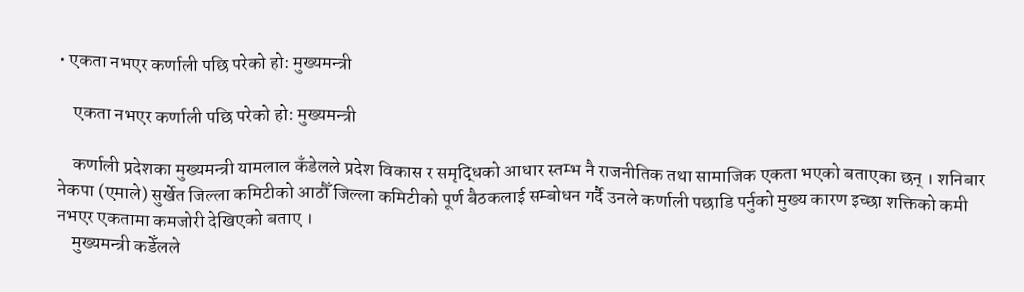• एकता नभएर कर्णाली पछि परेको हो: मुख्यमन्त्री

    एकता नभएर कर्णाली पछि परेको हो: मुख्यमन्त्री

    कर्णाली प्रदेशका मुख्यमन्त्री यामलाल कँडेलले प्रदेश विकास र समृद्धिको आधार स्तम्भ नै राजनीतिक तथा सामाजिक एकता भएको बताएका छन् । शनिबार नेकपा (एमाले) सुर्खेत जिल्ला कमिटीको आठौँ जिल्ला कमिटीको पूर्ण बैठकलाई सम्बोधन गर्दै उनले कर्णाली पछाडि पर्नुको मुख्य कारण इच्छा शक्तिको कमी नभएर एकतामा कमजोरी देखिएको बताए ।
    मुख्यमन्त्री कडेँलले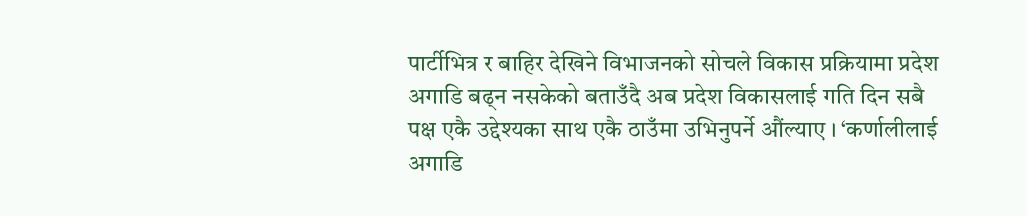पार्टीभित्र र बाहिर देखिने विभाजनको सोचले विकास प्रक्रियामा प्रदेश अगाडि बढ्न नसकेको बताउँदै अब प्रदेश विकासलाई गति दिन सबै पक्ष एकै उद्देश्यका साथ एकै ठाउँमा उभिनुपर्ने औंल्याए । ‘कर्णालीलाई अगाडि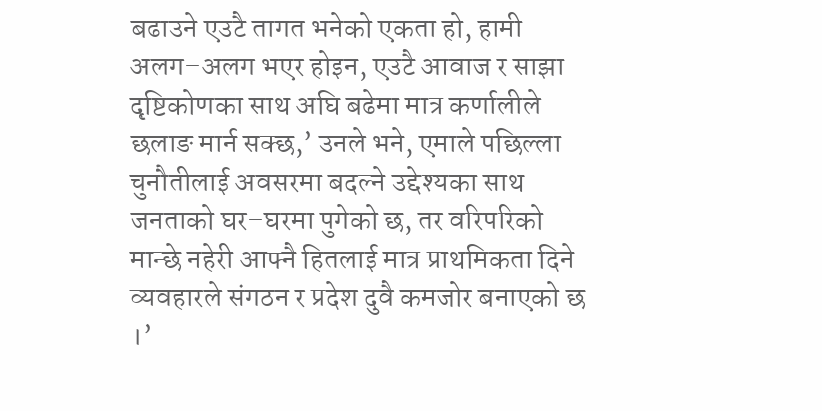बढाउने एउटै तागत भनेको एकता हो, हामी अलग–अलग भएर होइन, एउटै आवाज र साझा दृष्टिकोणका साथ अघि बढेमा मात्र कर्णालीले छलाङ मार्न सक्छ,’ उनले भने, एमाले पछिल्ला चुनौतीलाई अवसरमा बदल्ने उद्देश्यका साथ जनताको घर–घरमा पुगेको छ, तर वरिपरिको मान्छे नहेरी आफ्नै हितलाई मात्र प्राथमिकता दिने व्यवहारले संगठन र प्रदेश दुवै कमजोर बनाएको छ ।’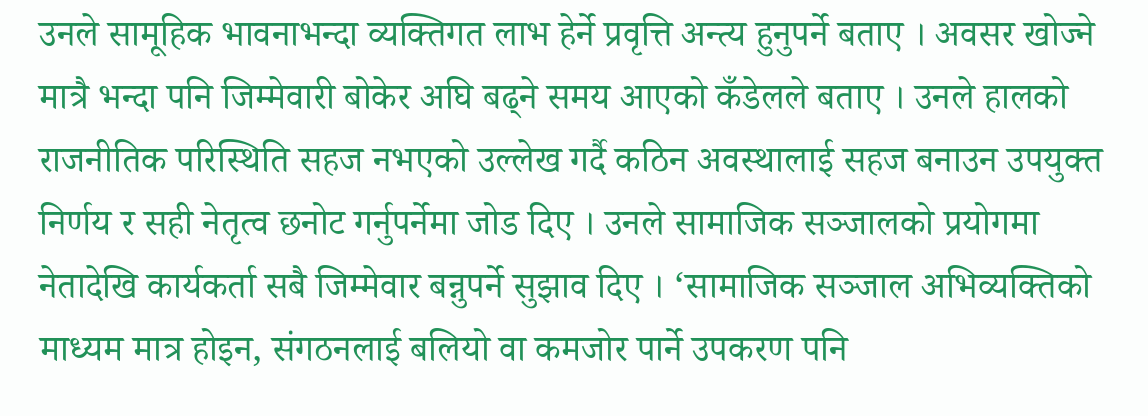उनले सामूहिक भावनाभन्दा व्यक्तिगत लाभ हेर्ने प्रवृत्ति अन्त्य हुनुपर्ने बताए । अवसर खोज्ने मात्रै भन्दा पनि जिम्मेवारी बोकेर अघि बढ्ने समय आएको कँडेलले बताए । उनले हालको राजनीतिक परिस्थिति सहज नभएको उल्लेख गर्दै कठिन अवस्थालाई सहज बनाउन उपयुक्त निर्णय र सही नेतृत्व छनोट गर्नुपर्नेमा जोड दिए । उनले सामाजिक सञ्जालको प्रयोगमा नेतादेखि कार्यकर्ता सबै जिम्मेवार बन्नुपर्ने सुझाव दिए । ‘सामाजिक सञ्जाल अभिव्यक्तिको माध्यम मात्र होइन, संगठनलाई बलियो वा कमजोर पार्ने उपकरण पनि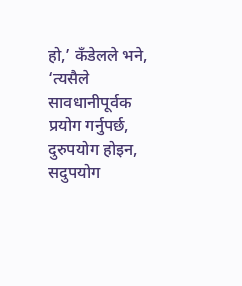हो,’ कँडेलले भने, ‘त्यसैले सावधानीपूर्वक प्रयोग गर्नुपर्छ, दुरुपयोग होइन, सदुपयोग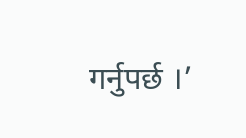गर्नुपर्छ ।’